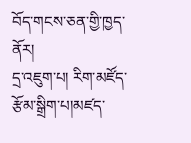བོད་གངས་ཅན་གྱི་ཁྱད་ནོར།
དྲ་འཇུག་པ། རིག་མཛོད་རྩོམ་སྒྲིག་པ།མཛད་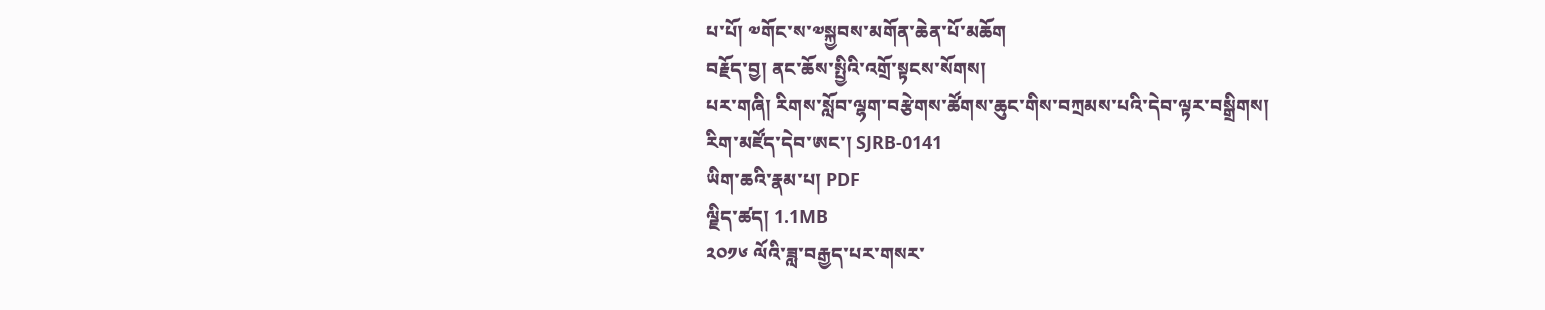པ་པོ། ༧གོང་ས་༧སྐྱབས་མགོན་ཆེན་པོ་མཆོག
བརྗོད་བྱ། ནང་ཆོས་སྤྱིའི་འགྲོ་སྟངས་སོགས།
པར་གཞི། རིགས་སློབ་ལྷག་བརྩེགས་ཚོགས་ཆུང་གིས་བཀྲམས་པའི་དེབ་ལྟར་བསྒྲིགས།
རིག་མཛོད་དེབ་ཨང་། SJRB-0141
ཡིག་ཆའི་རྣམ་པ། PDF
ལྗིད་ཚད། 1.1MB
༢༠༡༦ ལོའི་ཟླ་བརྒྱད་པར་གསར་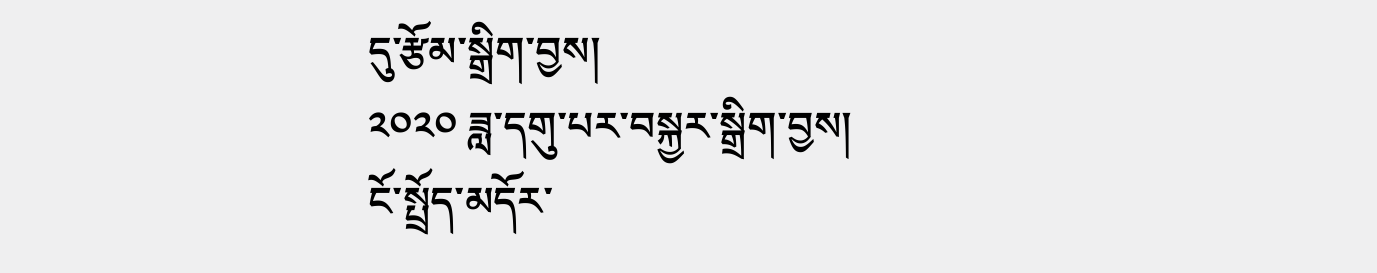དུ་རྩོམ་སྒྲིག་བྱས།
༢༠༢༠ ཟླ་དགུ་པར་བསྐྱར་སྒྲིག་བྱས།
ངོ་སྤྲོད་མདོར་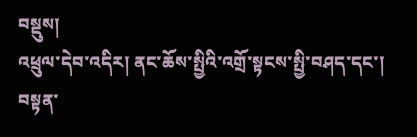བསྡུས།
འཕྲུལ་དེབ་འདིར། ནང་ཆོས་སྤྱིའི་འགྲོ་སྟངས་སྤྱི་བཤད་དང་། བསྟན་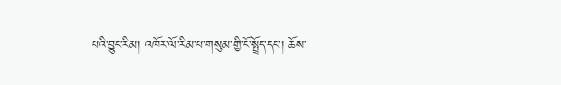པའི་བྱུང་རིམ། འཁོར་ལོ་རིམ་པ་གསུམ་གྱི་ངོ་སྤྲོད་དང་། ཆོས་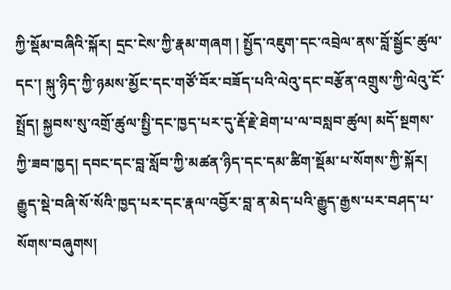ཀྱི་སྡོམ་བཞིའི་སྐོར། དྲང་ངེས་ཀྱི་རྣམ་གཞག ། སྤྱོད་འཇུག་དང་འབྲེལ་ནས་བློ་སྦྱོང་ཚུལ་དང་། སྐུ་ཉིད་ཀྱི་ཉམས་མྱོང་དང་གཙོ་བོར་བཟོད་པའི་ལེའུ་དང་བརྩོན་འགྲུས་ཀྱི་ལེའུ་ངོ་སྤྲོད། སྐྱབས་སུ་འགྲོ་ཚུལ་སྤྱི་དང་ཁྱད་པར་དུ་རྡོ་རྗེ་ཐེག་པ་ལ་བསླབ་ཚུལ། མདོ་སྔགས་ཀྱི་ཟབ་ཁྱད། དབང་དང་བླ་སློབ་ཀྱི་མཚན་ཉིད་དང་དམ་ཚིག་སྡོམ་པ་སོགས་ཀྱི་སྐོར། རྒྱུད་སྡེ་བཞི་སོ་སོའི་ཁྱད་པར་དང་རྣལ་འབྱོར་བླ་ན་མེད་པའི་རྒྱུད་རྒྱས་པར་བཤད་པ་སོགས་བཞུགས།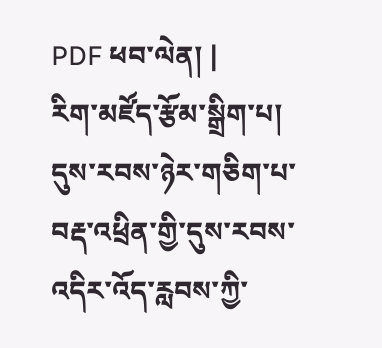PDF ཕབ་ལེན། |
རིག་མཛོད་རྩོམ་སྒྲིག་པ།
དུས་རབས་ཉེར་གཅིག་པ་བརྡ་འཕྲིན་གྱི་དུས་རབས་འདིར་འོད་རླབས་ཀྱི་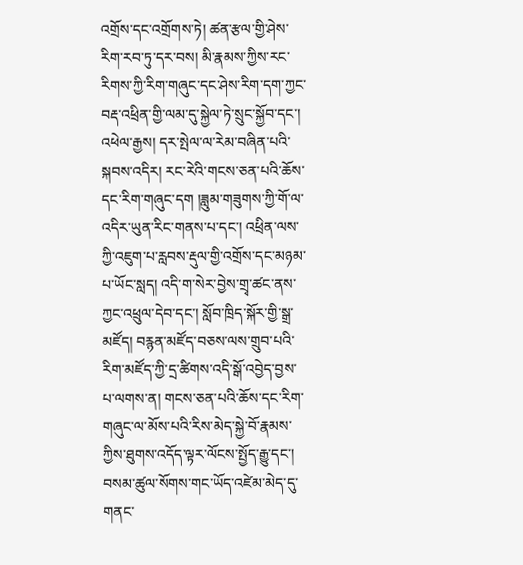འགྲོས་དང་འགྲོགས་ཏེ། ཚན་རྩལ་གྱི་ཤེས་རིག་རབ་ཏུ་དར་བས། མི་རྣམས་ཀྱིས་རང་རིགས་ཀྱི་རིག་གཞུང་དང་ཤེས་རིག་དག་ཀྱང་བརྡ་འཕྲིན་གྱི་ལམ་དུ་སྐྱེལ་ཏེ་སྲུང་སྐྱོབ་དང་། འཕེལ་རྒྱས། དར་སྤེལ་ལ་རེམ་བཞིན་པའི་སྐབས་འདིར། རང་རེའི་གངས་ཅན་པའི་ཆོས་དང་རིག་གཞུང་དག །ཟླུམ་གཟུགས་ཀྱི་གོ་ལ་འདིར་ཡུན་རིང་གནས་པ་དང་། འཕྲིན་ལས་ཀྱི་འཇུག་པ་རླབས་རྡུལ་གྱི་འགྲོས་དང་མཉམ་པ་ཡོང་སླད། འདི་ག་སེར་བྱེས་གྲྭ་ཚང་ནས་ཀྱང་འཕྲུལ་དེབ་དང་། སློབ་ཁྲིད་སྐོར་གྱི་སྒྲ་མཛོད། བརྙན་མཛོད་བཅས་ལས་གྲུབ་པའི་རིག་མཛོད་ཀྱི་དྲ་ཚིགས་འདི་སྒོ་འབྱེད་བྱས་པ་ལགས་ན། གངས་ཅན་པའི་ཆོས་དང་རིག་གཞུང་ལ་མོས་པའི་རིས་མེད་སྐྱེ་བོ་རྣམས་ཀྱིས་ཐུགས་འདོད་ལྟར་ལོངས་སྤྱོད་རྒྱུ་དང་། བསམ་ཚུལ་སོགས་གང་ཡོད་འཛེམ་མེད་དུ་གནང་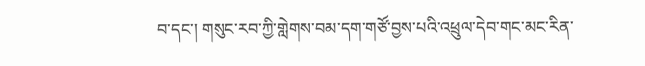བ་དང་། གསུང་རབ་ཀྱི་གླེགས་བམ་དག་གཙོ་བྱས་པའི་འཕྲུལ་དེབ་གང་མང་རིན་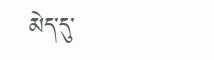མེད་དུ་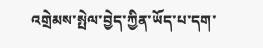འགྲེམས་སྤེལ་བྱེད་ཀྱིན་ཡོད་པ་དག་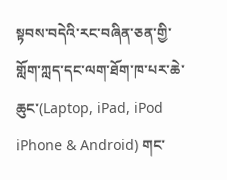སྟབས་བདེའི་རང་བཞིན་ཅན་གྱི་གློག་ཀླད་དང་ལག་ཐོག་ཁ་པར་ཆེ་ཆུང་(Laptop, iPad, iPod iPhone & Android) གང་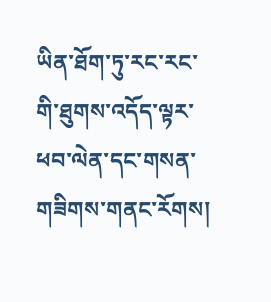ཡིན་ཐོག་ཏུ་རང་རང་གི་ཐུགས་འདོད་ལྟར་ཕབ་ལེན་དང་གསན་གཟིགས་གནང་རོགས།